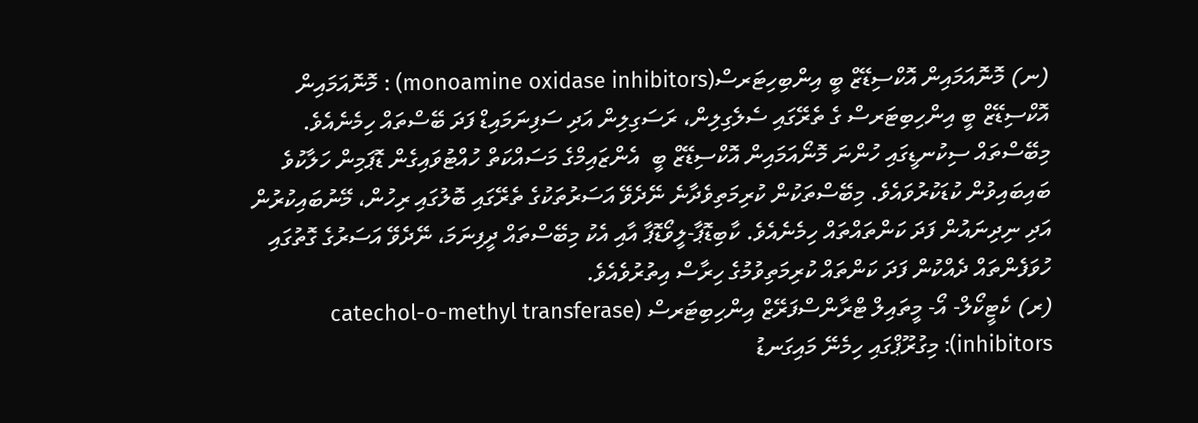(ނ) މޮނޮއަމައިން އޮކްސިޑޭޒް ބީ އިންބިހިޓަރސް(monoamine oxidase inhibitors) : މޮނޮއަމައިން އޮކްސިޑޭޒް ބީ އިންހިބިޓަރސް ގެ ތެރޭގައި ސެލެގިލިން، ރަސަގިލިން އަދި ސަފިނަމައިޑް ފަދަ ބޭސްތައް ހިމެނެއެވެ. މިބޭސްތައް ސިކުނޑީގައި ހުންނަ މޮނޯއަމައިން އޮކްސިޑޭޒް ބީ  އެންޒައިމްގެ މަސައްކަތް ހުއްޓުވައިގެން ޑޮޕަމިން ހަލާކުވެ ބައިބައިވުން ކުޑަކުރުވައެވެ. މިބޭސްތަކުން ކުރިމަތިވެދާނެ ނޭދެވޭ އަސަރުތަކުގެ ތެރޭގައި ބޮލުގައި ރިހުން، މޭނުބައިކުރުން އަދި ނިދިނައުން ފަދަ ކަންތައްތައް ހިމެނެއެވެ. ކާބިޑޮޕާ-ލީވޯޑޮޕާ އާއި އެކު މިބޭސްތައް ދީފިނަމަ، ނޭދެވޭ އަސަރުގެ ގޮތުގައި ހުވަފެންތައް ދެއްކުން ފަދަ ކަންތައް ކުރިމަތިވުމުގެ ހިރާސް އިތުރުވެއެވެ.
(ރ) ކެޓީކޯލް- އޯ- މީތައިލް ޓްރާންސްފަރޭޒް އިންހިބިޓަރސް (catechol-o-methyl transferase inhibitors): މިގުރޫޕްގައި ހިމެނޭ މައިގަނޑު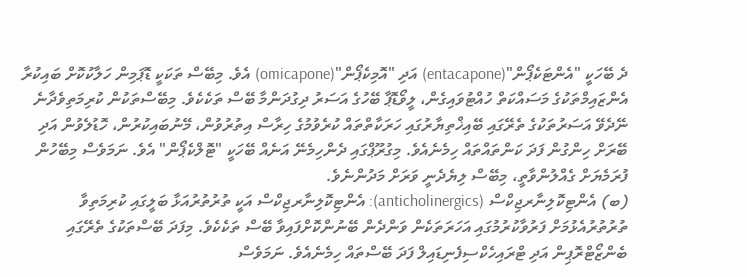ދެ ބޭހަކީ "އެންޓަކެޕޯން"(entacapone) އަދި "އޮމިކެޕޯން"(omicapone) އެވެ. މިބޭސް ތަކަކީ ޑޮޕަމިން ހަލާކުކޮށް ބައިކުރާ އެންޒައިމްތަކުގެ މަސައްކަތް ހުއްޓުވައިގެން، ލީވޯޑޮޕާ ބޭހުގެ އަސަރު ދިގުދަންމާ ބޭސް ތަކެކެވެ. މިބޭސްތަކުން ކުރިމަތިވެދާނެ ނޭދެވޭ އަސަރުތަކުގެ ތެރޭގައި ބޭއިޚްތިޔާރުގައި ހަރަކާތްތައް ކުރެވުމުގެ ހިރާސް އިތުރުވުން، މޭނުބައިކުރުން، ހޮޑުލެވުން އަދި ބޭރަށް ހިންގުން ފަދަ ކަންތައްތައް ހިމެނެއެވެ. މިގުރޫޕްގައި ދެންހިމެނޭ އަނެއް ބޭހަކީ "ޓޮލްކެޕޯން" އެވެ. ނަމަވެސް މިބޭހުން ފުރަމެޔަށް ގެއްލުންވާތީ، މިބޭސް ލިޔެދެނީ ވަރަށް މަދުންނެވެ.
(ބ) އެންޓިކޮލިނާރޖިކްސް (anticholinergics): އެންޓިކޮލިނާރޖިކްސް އަކީ ތުރުތުރުއަޅާ ބަލީގައި ކުރިމަތިވާ ތުރުތުރުއެޅުމަށް ފަރުވާކުރުމުގައި އަހަރަތަކެން ވަންދެން ބޭނުންކޮށްފައިވާ ބޭސް ތަކެކެވެ. މިފަދަ ބޭސްތަކުގެ ތެރޭގައި ބެންޒޯޓްރޮޕިން އަދި ޓްރައިހެކްސިފެނިޑައިލް ފަދަ ބޭސްތައް ހިމެނެއެވެ. ނަމަވެސް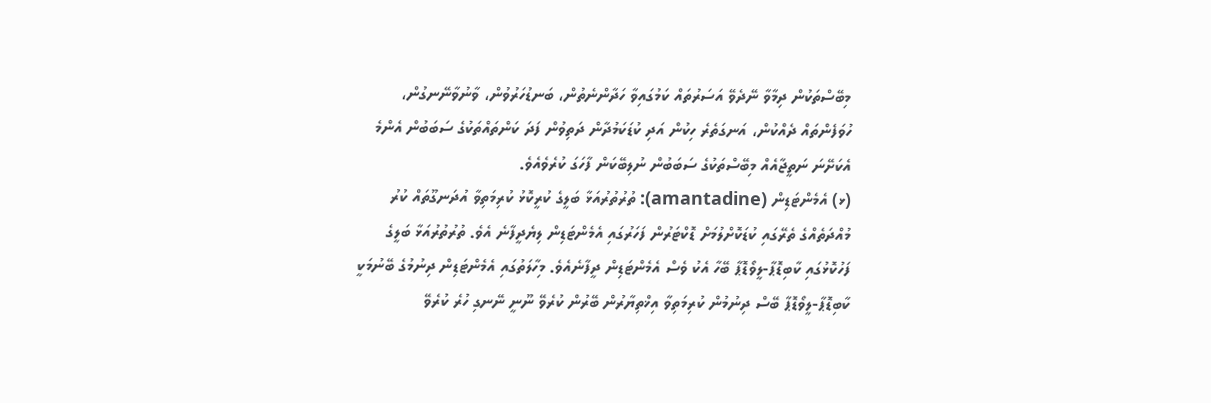މިބޭސްތަކުން ދިމާވާ ނޭދެވޭ އަސަރުތައް ކަމުގައިވާ ހަދާންނެތުން، ބަނޑުހަރުވުން، ވާނުވާނޭނގުން، ހުވަފެންތައް ދެއްކުން، އަނގަތެރެ ހިކުން އަދި ކުޑަކަމުދާން ދަތިވުން ފަދަ ކަންތައްތަކުގެ ސަބަބުން އެންމެ އެކަށޭނަ ނަތީޖާއެއް މިބޭސްތަކުގެ ސަބަބުން ނުލިބޭކަން ފާހަގަ ކުރެވެއެވެ.
(ޅ) އެމެންޓަޑިން (amantadine): ތުރުތުރުއަޅާ ބަލީގެ ކުރީކޮޅު ކުރިމަތިވާ އުދަނގޫތައް ކުރު މުއްދަތެއްގެ ތެރޭގައި ކުޑަކޮށްލުމަށް ޑޮކްޓަރުން ފަހަރުގައި އެމެންޓަޑިން ލިޔެދީފާނެ އެވެ. ތުރުތުރުއަޅާ ބަލީގެ ފަހުކޮޅުގައި ކާބިޑޮޕާ-ލީވޯޑޮޕާ ބޭހާ އެކު ވެސް އެމެންޓަޑިން ދީފާނެއެވެ. މިހާލަތުގައި އެމެންޓަޑިން ދިނުމުގެ ބޭނުމަކީ ކާބިޑޮޕާ-ލީވޯޑޮޕާ ބޭސް ދިނުމުން ކުރިމަތިވާ އިޚްތިޔާރުން ބޭރުން ކުރެވޭ ނޫނީ ނޭނގި ހުރެ ކުރެވޭ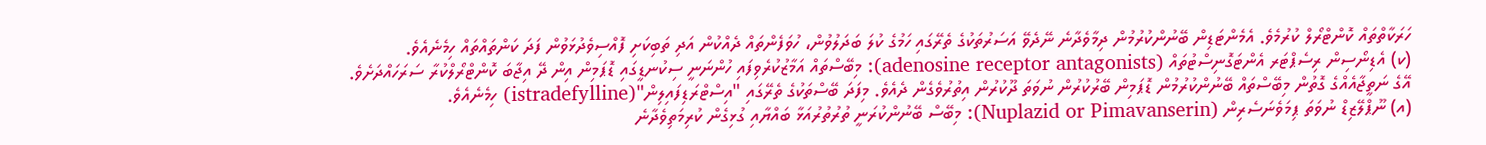ހަރަކާތްތައް ކޮންޓްރޯލް ކުރުމެވެ. އެމެންޓަޑިން ބޭނުންކުރުމުން ދިމާވެދާނެ ނޭދެވޭ އަސަރުތަކުގެ ތެރޭގައި ހަމުގެ ކުލަ ބަދަލުވުން، ހުވަފެންތައް ދެއްކުން އަދި ތަބިކަށި ފޮއްސިވެދުޅަވުން ފަދަ ކަންތައްތައް ހިމެނެއެވެ.
(ކ) އެޑިނޯސިން ރިސެޕްޓަރ އެންޓަގޮނިސްޓުތައް (adenosine receptor antagonists): މިބޭސްތައް އަމާޒުކުރެވިފައި ހުންނަނީ ސިކުނޑީގައި ޑޮޕަމިން އިން ދޭ އިޖާބަ ކޮންޓްރޯލްކުރާ ސަރަހައްދަށެވެ. އޭގެ ނަތީޖާއެއްގެ ގޮތުން މިބޭސްތައް ބޭނުންކުރުމުން ޑޮޕަމިން ބޭރުކުރުން ނުވަތަ ދޫކުރުން އިތުރުވެގެން ދެއެވެ. މިފަދަ ބޭސްތަކުގެ ތެރޭގައި "އިސްޓްރަޑިފައިލިން"(istradefylline) ހިމެނެއެވެ.
(އ) ނޫޕްލޭޒިޑް ނުވަތަ ޕިމަވެނަސެރިން (Nuplazid or Pimavanserin): މިބޭސް ބޭނުންކުރަނީ ތުރުތުރުއަޅާ ބައްޔާއި ގުޅިގެން ކުރިމަތިވެދާނެ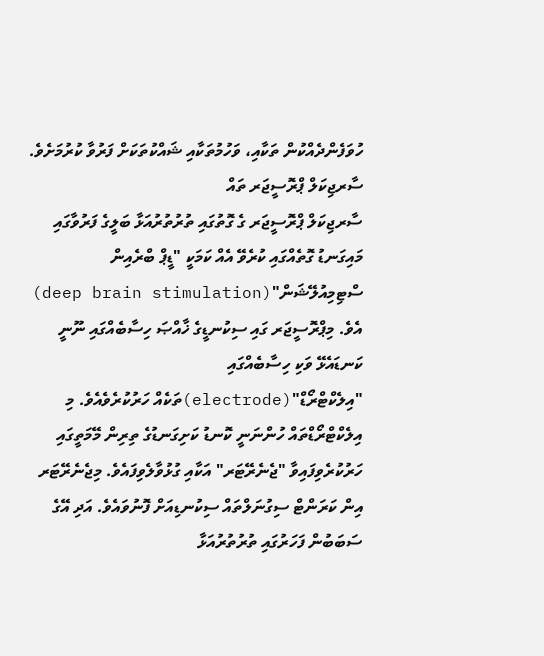ހުވަފެންދެއްކުން ތަކާއި، ވަހުމުތަކާއި ޝައްކުތަކަށް ފަރުވާ ކުރުމަށެވެ.
ސާރޖިކަލް ޕްރޮސީޖަރ ތައް
ސާރޖިކަލް ޕްރޮސީޖަރ ގެ ގޮތުގައި ތުރުތުރުއަޅާ ބަލީގެ ފަރުވާގައި މައިގަނޑު ގޮތެއްގައި ކުރެވޭ އެއް ކަމަކީ "ޑީޕް ބްރެއިން ސްޓިމިއުލޭޝަން"(deep brain stimulation) އެވެ. މިޕްރޮސީޖަރ ގައި ސިކުނޑީގެ ޚާއްޞަ ހިސާބެއްގައި ނޫނީ ކަނޑައެޅޭ ވަކި ހިސާބެއްގައި "އިލެކްޓްރޯޑް"(electrode)ތަކެއް ހަރުކުރެވެއެވެ. މި އިލެކްޓްރޯޑްތައް ހުންނަނީ ކޮނޑު ކަށިގަނޑުގެ ތިރިން މޭމަތީގައި ހަރުކުރެވިފައިވާ "ޖެނެރޭޓަރ" އަކާއި ގުޅުވާލެވިފައެވެ. މިޖެނެރޭޓަރ އިން ކަރަންޓް ސިގުނަލްތައް ސިކުނޑިއަށް ފޮނުވައެވެ. އަދި އޭގެ ސަބަބުން ފަހަރުގައި ތުރުތުރުއަޅާ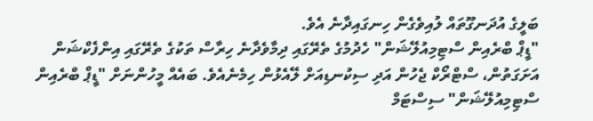ބަލީގެ އުދަނގޫތައް ލުއިވެގެން ހިނގައިދާނެ އެވެ.
"ޑީޕް ބްރެއިން ސްޓިމިއުލޭޝަން" ހެދުމުގެ ތެރޭގައި ދިމާވެދާނެ ހިރާސް ތަކުގެ ތެރޭގައި އިންފެކްޝަން އަށަގަތުން، ސްޓްރޯކް ޖެހުން އަދި ސިކުނޑިއަށް ލޭއެޅުން ހިމެނެއެވެ. ބައެއް މީހުންނަށް "ޑީޕް ބްރެއިން ސްޓިމިއުލޭޝަން" ސިސްޓަމް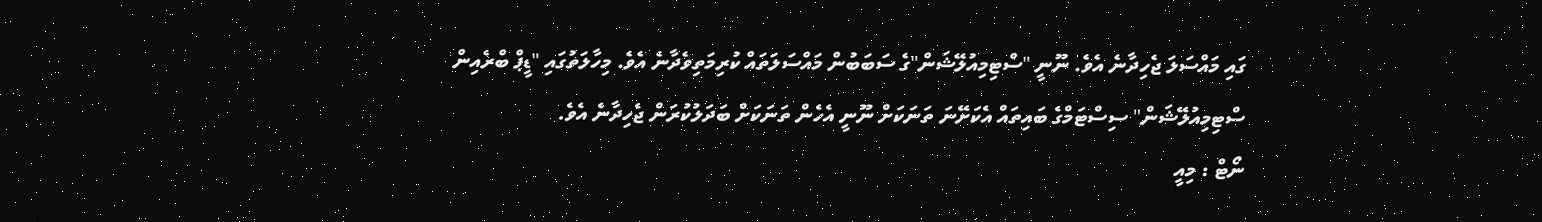ގައި މައްސަލަ ޖެހިދާނެ އެވެ. ނޫނީ "ސްޓިމިއުލޭޝަން"ގެ ސަބަބުން މައްސަލަތައް ކުރިމަތިވެދާނެ އެވެ. މިހާލަތުގައި "ޑީޕް ބްރެއިން ސްޓިމިއުލޭޝަން" ސިސްޓަމްގެ ބައިތައް އެކަށޭނަ ތަނަކަށް ނޫނީ އެހެން ތަނަކަށް ބަދަލުކުރަން ޖެހިދާނެ އެވެ.
ނޯޓް : މިއީ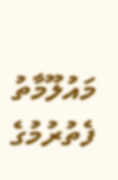މައުލޫމާތު ފެތުރުމުގެ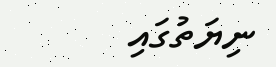ނިޔަތުގައި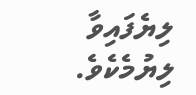ލިޔެފައިވާ ލިޔުމެކެވެ.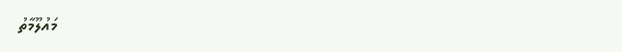މައުލޫމާތު